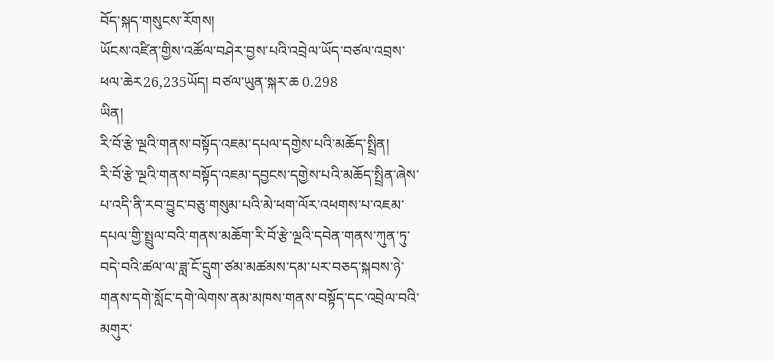བོད་སྐད་གསུངས་རོགས།
ཡོངས་འཛིན་གྱིས་འཚོལ་བཤེར་བྱས་པའི་འབྲེལ་ཡོད་བཙལ་འབྲས་ཕལ་ཆེར26,235ཡོད། བཙལ་ཡུན་སྐར་ཆ 0.298
ཡིན།
རི་བོ་རྩེ་ལྔའི་གནས་བསྟོད་འཇམ་དཔལ་དགྱེས་པའི་མཆོད་སྤྲིན།
རི་བོ་རྩེ་ལྔའི་གནས་བསྟོད་འཇམ་དབྱངས་དགྱེས་པའི་མཆོད་སྤྲིན་ཞེས་པ་འདི་ནི་རབ་བྱུང་བཅུ་གསུམ་པའི་མེ་ཕག་ལོར་འཕགས་པ་འཇམ་དཔལ་གྱི་སྤྲུལ་བའི་གནས་མཆོག་རི་བོ་རྩེ་ལྔའི་དབེན་གནས་ཀུན་ཏུ་བདེ་བའི་ཚལ་ལ་ཟླ་ངོ་དྲུག་ཙམ་མཚམས་དམ་པར་བཅད་སྐབས་ཉེ་གནས་དགེ་སློང་དགེ་ལེགས་ནམ་མཁས་གནས་བསྟོད་དང་འབྲེལ་བའི་མགུར་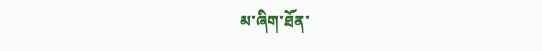མ་ཞིག་ཐོན་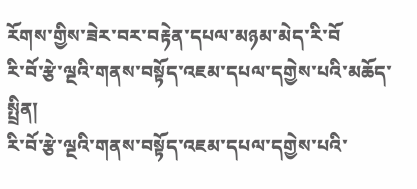རོགས་གྱིས་ཟེར་བར་བརྟེན་དཔལ་མཉམ་མེད་རི་བོ
རི་བོ་རྩེ་ལྔའི་གནས་བསྟོད་འཇམ་དཔལ་དགྱེས་པའི་མཆོད་སྤྲིན།
རི་བོ་རྩེ་ལྔའི་གནས་བསྟོད་འཇམ་དཔལ་དགྱེས་པའི་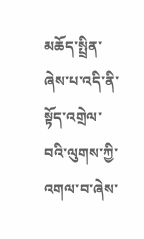མཆོད་སྤྲིན་ཞེས་པ་འདི་ནི་སྟོད་འགྲེལ་བའི་ལུགས་ཀྱི་འགལ་བ་ཞེས་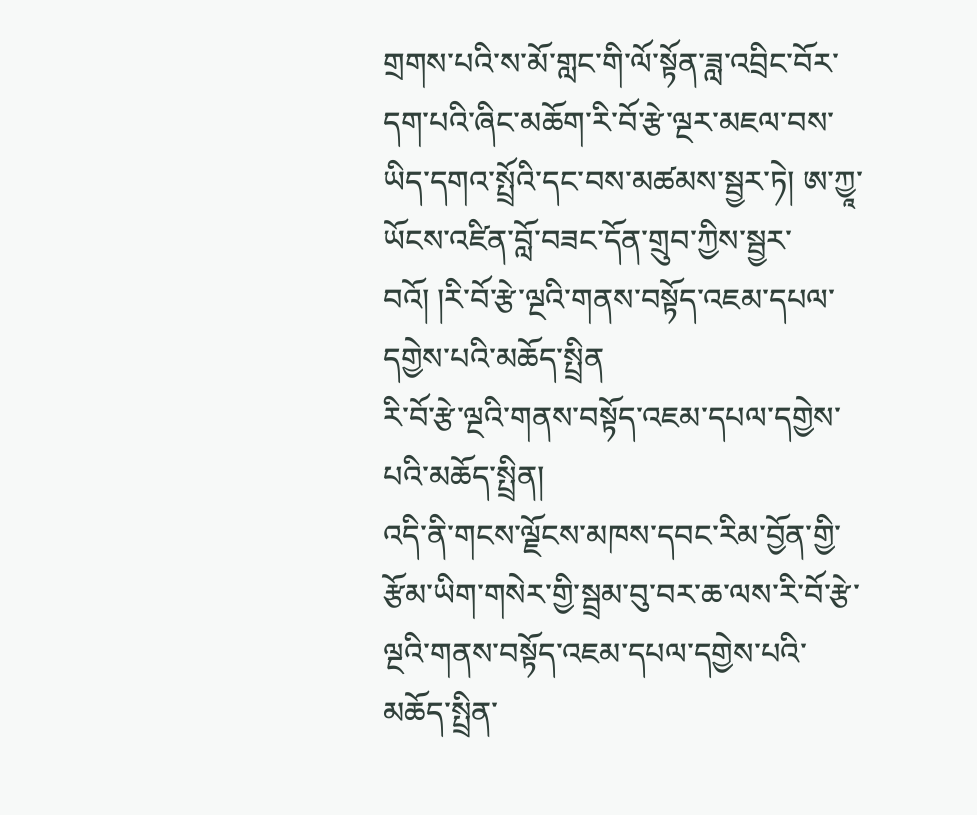གྲགས་པའི་ས་མོ་གླང་གི་ལོ་སྟོན་ཟླ་འབྲིང་བོར་དག་པའི་ཞིང་མཆོག་རི་བོ་རྩེ་ལྔར་མཇལ་བས་ཡིད་དགའ་སྤྲོའི་དང་བས་མཚམས་སྦྱར་ཏེ། ཨ་ཀྱཱ་ཡོངས་འཛིན་བློ་བཟང་དོན་གྲུབ་ཀྱིས་སྦྱར་བའོ། །རི་བོ་རྩེ་ལྔའི་གནས་བསྟོད་འཇམ་དཔལ་དགྱེས་པའི་མཆོད་སྤྲིན
རི་བོ་རྩེ་ལྔའི་གནས་བསྟོད་འཇམ་དཔལ་དགྱེས་པའི་མཆོད་སྤྲིན།
འདི་ནི་གངས་ལྗོངས་མཁས་དབང་རིམ་བྱོན་གྱི་རྩོམ་ཡིག་གསེར་གྱི་སྦྲམ་བུ་བར་ཆ་ལས་རི་བོ་རྩེ་ལྔའི་གནས་བསྟོད་འཇམ་དཔལ་དགྱེས་པའི་མཆོད་སྤྲིན་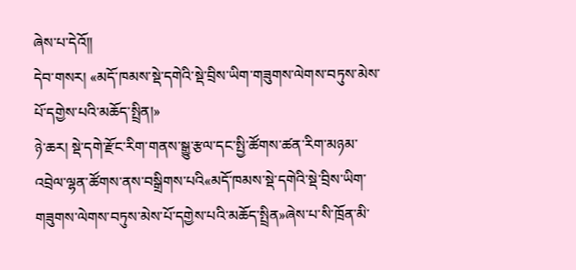ཞེས་པ་དེའོ༎
དེབ་གསར། «མདོ་ཁམས་སྡེ་དགེའི་སྡེ་བྲིས་ཡིག་གཟུགས་ལེགས་བཏུས་མེས་པོ་དགྱེས་པའི་མཆོད་སྤྲིན།»
ཉེ་ཆར། སྡེ་དགེ་རྫོང་རིག་གནས་སྒྱུ་རྩལ་དང་སྤྱི་ཚོགས་ཚན་རིག་མཉམ་འབྲེལ་ལྷན་ཚོགས་ནས་བསྒྲིགས་པའི«མདོ་ཁམས་སྡེ་དགེའི་སྡེ་བྲིས་ཡིག་གཟུགས་ལེགས་བཏུས་མེས་པོ་དགྱེས་པའི་མཆོད་སྤྲིན»ཞེས་པ་སི་ཁྲོན་མི་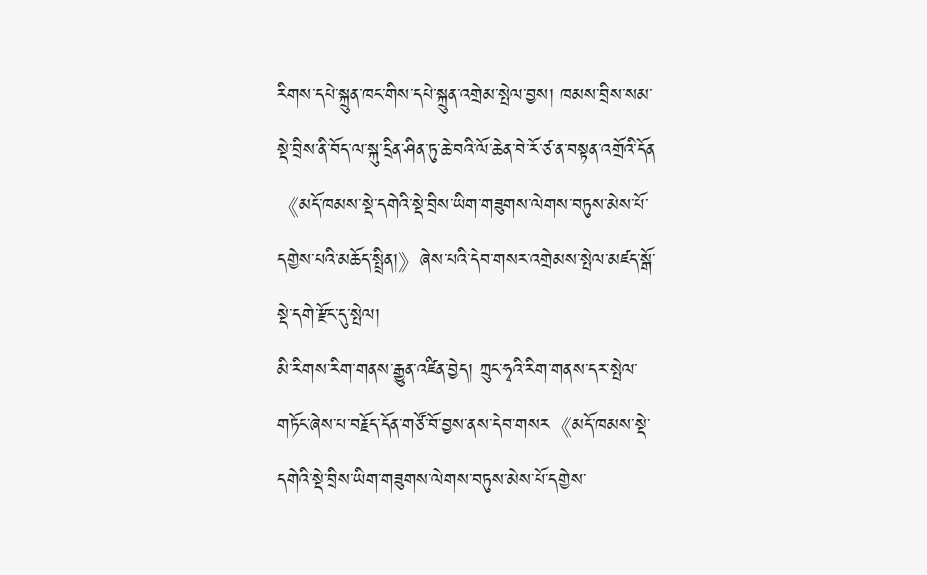རིགས་དཔེ་སྐྲུན་ཁང་གིས་དཔེ་སྐྲུན་འགྲེམ་སྤེལ་བྱས། ཁམས་བྲིས་སམ་སྡེ་བྲིས་ནི་བོད་ལ་སྐུ་དྲིན་ཤིན་ཏུ་ཆེ་བའི་ལོ་ཆེན་བེ་རོ་ཙ་ན་བསྟན་འགྲོའི་དོན
《མདོ་ཁམས་སྡེ་དགེའི་སྡེ་བྲིས་ཡིག་གཟུགས་ལེགས་བཏུས་མེས་པོ་དགྱེས་པའི་མཆོད་སྤྲིན།》ཞེས་པའི་དེབ་གསར་འགྲེམས་སྤེལ་མཛད་སྒོ་སྡེ་དགེ་རྫོང་དུ་སྤེལ།
མི་རིགས་རིག་གནས་རྒྱུན་འཛིན་བྱེད། ཀྲུང་ཧྭའི་རིག་གནས་དར་སྤེལ་གཏོང་ཞེས་པ་བརྗོད་དོན་གཙོ་བོ་བྱས་ནས་དེབ་གསར《མདོ་ཁམས་སྡེ་དགེའི་སྡེ་བྲིས་ཡིག་གཟུགས་ལེགས་བཏུས་མེས་པོ་དགྱེས་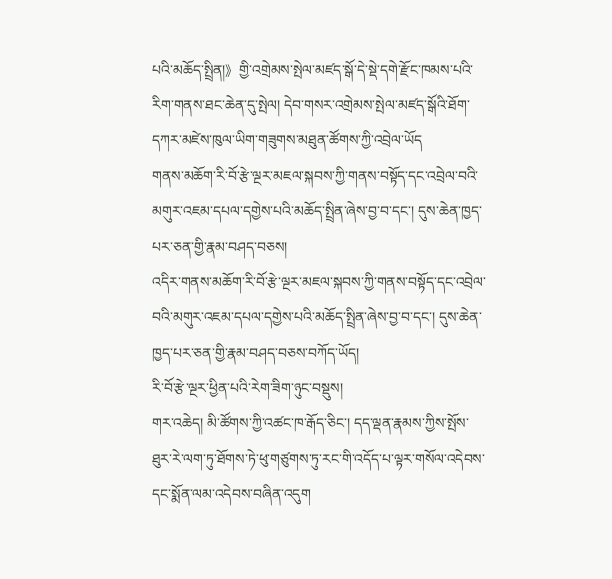པའི་མཆོད་སྤྲིན།》གྱི་འགྲེམས་སྤེལ་མཛད་སྒོ་དེ་སྡེ་དགེ་རྫོང་ཁམས་པའི་རིག་གནས་ཐང་ཆེན་དུ་སྤེལ། དེབ་གསར་འགྲེམས་སྤེལ་མཛད་སྒོའི་ཐོག་དཀར་མཛེས་ཁུལ་ཡིག་གཟུགས་མཐུན་ཚོགས་ཀྱི་འབྲེལ་ཡོད
གནས་མཆོག་རི་བོ་རྩེ་ལྔར་མཇལ་སྐབས་ཀྱི་གནས་བསྟོད་དང་འབྲེལ་བའི་མགུར་འཇམ་དཔལ་དགྱེས་པའི་མཆོད་སྤྲིན་ཞེས་བྱ་བ་དང་། དུས་ཆེན་ཁྱད་པར་ཅན་གྱི་རྣམ་བཤད་བཅས།
འདིར་གནས་མཆོག་རི་བོ་རྩེ་ལྔར་མཇལ་སྐབས་ཀྱི་གནས་བསྟོད་དང་འབྲེལ་བའི་མགུར་འཇམ་དཔལ་དགྱེས་པའི་མཆོད་སྤྲིན་ཞེས་བྱ་བ་དང་། དུས་ཆེན་ཁྱད་པར་ཅན་གྱི་རྣམ་བཤད་བཅས་བཀོད་ཡོད།
རི་བོ་རྩེ་ལྔར་ཕྱིན་པའི་རེག་ཟིག་ཉུང་བསྡུས།
གར་འཆེད། མི་ཚོགས་ཀྱི་འཚང་ཁ་རྒོད་ཅིང་། དད་ལྡན་རྣམས་ཀྱིས་སྤོས་ཐུར་རེ་ལག་ཏུ་ཐོགས་ཏེ་ཕུ་གཙུགས་ཏུ་རང་གི་འདོད་པ་ལྟར་གསོལ་འདེབས་དང་སྨོན་ལམ་འདེབས་བཞིན་འདུག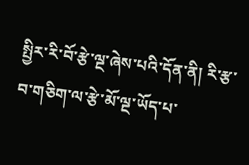སྤྱིར་རི་བོ་རྩེ་ལྔ་ཞེས་པའི་དོན་ནི། རི་རྩ་བ་གཅིག་ལ་རྩེ་མོ་ལྔ་ཡོད་པ་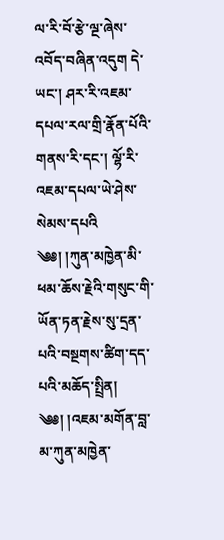ལ་རི་བོ་རྩེ་ལྔ་ཞེས་འབོད་བཞིན་འདུག དེ་ཡང་། ཤར་རི་འཇམ་དཔལ་རལ་གྲི་རྣོན་པོའི་གནས་རི་དང་། ལྷོ་རི་འཇམ་དཔལ་ཡེ་ཤེས་སེམས་དཔའི
༄༅། །ཀུན་མཁྱེན་མི་ཕམ་ཆོས་རྗེའི་གསུང་གི་ཡོན་ཏན་རྗེས་སུ་དྲན་པའི་བསྔགས་ཚིག་དད་པའི་མཆོད་སྤྲིན།
༄༅། །འཇམ་མགོན་བླ་མ་ཀུན་མཁྱེན་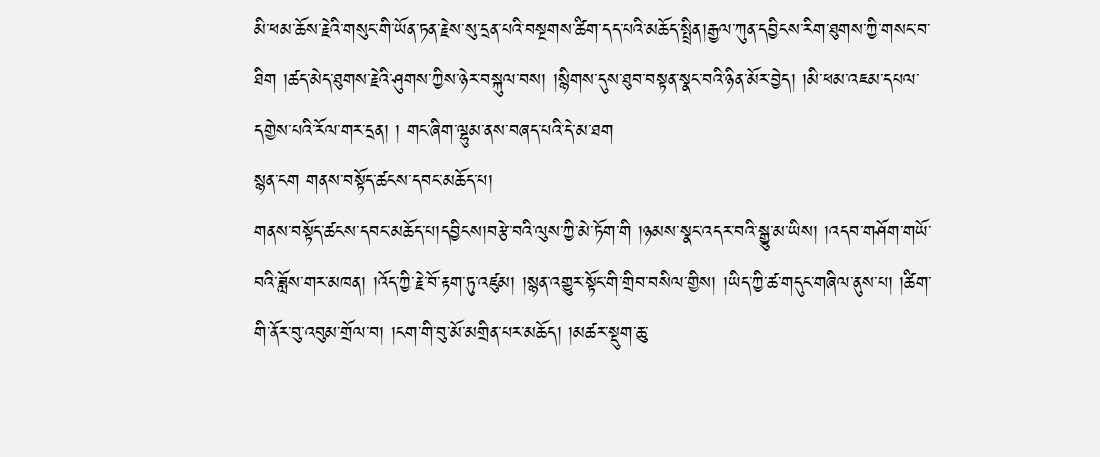མི་ཕམ་ཆོས་རྗེའི་གསུང་གི་ཡོན་ཏན་རྗེས་སུ་དྲན་པའི་བསྔགས་ཚིག་དད་པའི་མཆོད་སྤྲིན།རྒྱལ་ཀུན་དབྱིངས་རིག་ཐུགས་ཀྱི་གསང་བ་ཐིག །ཚད་མེད་ཐུགས་རྗེའི་ཤུགས་ཀྱིས་ཉེར་བསྐུལ་བས། །སྙིགས་དུས་ཐུབ་བསྟན་སྣང་བའི་ཉིན་མོར་བྱེད། །མི་ཕམ་འཇམ་དཔལ་དགྱེས་པའི་རོལ་གར་དྲན། ། གང་ཞིག་ལྷུམ་ནས་བཞད་པའི་དེ་མ་ཐག
སྙན་ངག གནས་བསྟོད་ཚངས་དབང་མཆོད་པ།
གནས་བསྟོད་ཚངས་དབང་མཆོད་པ།དབྱིངས།བརྩེ་བའི་ལུས་ཀྱི་མེ་ཏོག་གི །ཉམས་སྣང་འདར་བའི་སྒྱུ་མ་ཡིས། །འདབ་གཤོག་གཡོ་བའི་ཟློས་གར་མཁན། །འོད་ཀྱི་རྗེ་བོ་རྟག་ཏུ་འཛུམ། །སྙན་འགྱུར་སྟོང་གི་གྲིབ་བསིལ་གྱིས། །ཡིད་ཀྱི་ཚ་གདུང་གཞིལ་ནུས་པ། །ཚིག་གི་ནོར་བུ་འབུམ་གྲོལ་བ། །ངག་གི་བུ་མོ་མགྲིན་པར་མཆོད། །མཚར་སྡུག་ཆུ་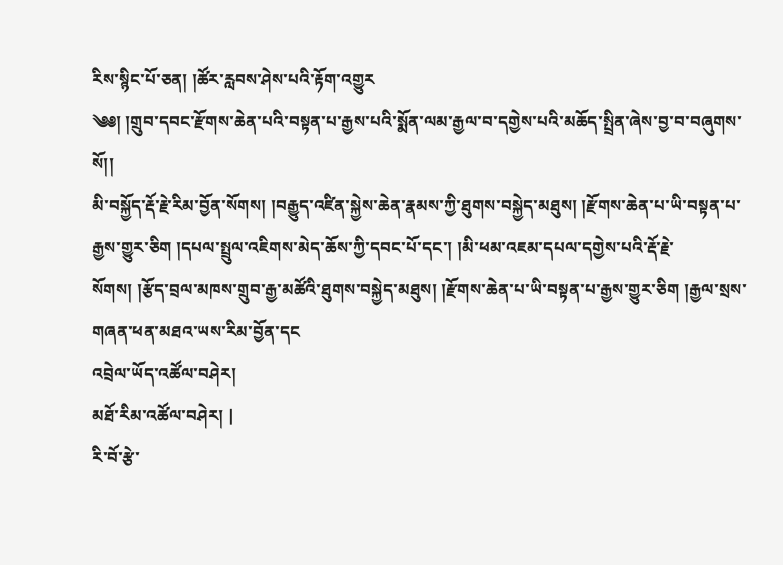རིས་སྙིང་པོ་ཅན། །ཚོར་རླབས་ཤེས་པའི་རྟོག་འགྱུར
༄༅། །གྲུབ་དབང་རྫོགས་ཆེན་པའི་བསྟན་པ་རྒྱས་པའི་སྨོན་ལམ་རྒྱལ་བ་དགྱེས་པའི་མཆོད་སྤྲིན་ཞེས་བྱ་བ་བཞུགས་སོ།།
མི་བསྐྱོད་རྡོ་རྗེ་རིམ་བྱོན་སོགས། །བརྒྱུད་འཛིན་སྐྱེས་ཆེན་རྣམས་ཀྱི་ཐུགས་བསྐྱེད་མཐུས། །རྫོགས་ཆེན་པ་ཡི་བསྟན་པ་རྒྱས་གྱུར་ཅིག །དཔལ་སྤྲུལ་འཇིགས་མེད་ཆོས་ཀྱི་དབང་པོ་དང་། །མི་ཕམ་འཇམ་དཔལ་དགྱེས་པའི་རྡོ་རྗེ་སོགས། །རྩོད་བྲལ་མཁས་གྲུབ་རྒྱ་མཚོའི་ཐུགས་བསྐྱེད་མཐུས། །རྫོགས་ཆེན་པ་ཡི་བསྟན་པ་རྒྱས་གྱུར་ཅིག །རྒྱལ་སྲས་གཞན་ཕན་མཐའ་ཡས་རིམ་བྱོན་དང
འབྲེལ་ཡོད་འཚོལ་བཤེར།
མཐོ་རིམ་འཚོལ་བཤེར། |
རི་བོ་རྩེ་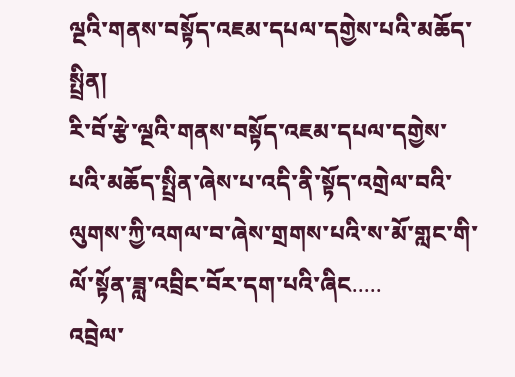ལྔའི་གནས་བསྟོད་འཇམ་དཔལ་དགྱེས་པའི་མཆོད་སྤྲིན།
རི་བོ་རྩེ་ལྔའི་གནས་བསྟོད་འཇམ་དཔལ་དགྱེས་པའི་མཆོད་སྤྲིན་ཞེས་པ་འདི་ནི་སྟོད་འགྲེལ་བའི་ལུགས་ཀྱི་འགལ་བ་ཞེས་གྲགས་པའི་ས་མོ་གླང་གི་ལོ་སྟོན་ཟླ་འབྲིང་བོར་དག་པའི་ཞིང.....
འབྲེལ་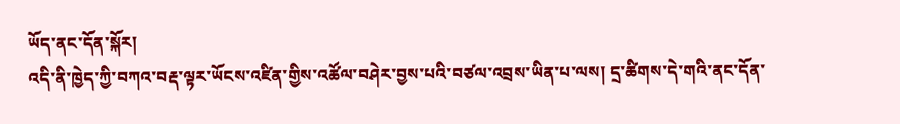ཡོད་ནང་དོན་སྐོར།
འདི་ནི་ཁྱེད་ཀྱི་བཀའ་བརྡ་ལྟར་ཡོངས་འཛིན་གྱིས་འཚོལ་བཤེར་བྱས་པའི་བཙལ་འབྲས་ཡིན་པ་ལས། དྲ་ཚིགས་དེ་གའི་ནང་དོན་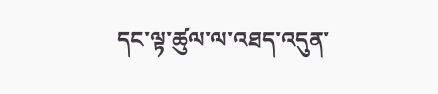དང་ལྟ་ཚུལ་ལ་འཐད་འདུན་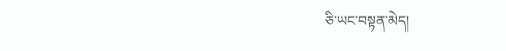ཅི་ཡང་བསྟན་མེད།